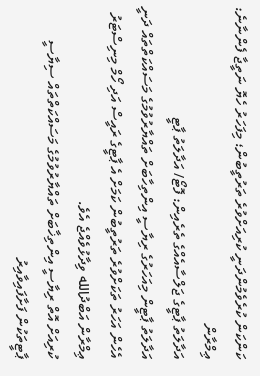ކަންކަން ކުރެވެމުންދަނީ ކުރިއަށްވުރެ ތަރުތީބުން؛ މިފަހަރު ހެޔޮ ނަތީޖާ ފެންނާނެ: ޢިމްރާން
އަދާލަތު ޕާޓީގެ ޖަލްސާއެއްގެ ތެރެއިން: ފޮޓޯ/ އަދާލަތު ޕާޓީ
އަދާލަތު ޕާޓީން މިއަހަރުގެ ރިޔާސީ އިންތިހާބަށް ތައްޔާރުވުމުގެ މަސައްކަތްތައް ދަނީ އެހެން އަހަރު ތަކަށްވުރެ ތަރުތީބުން ކަމަށް އެ ޕާޓީގެ ރައީސް އަދި ހޯމް މިނިސްޓަރު ޢިމްރާން އަބްދުالله ވިދާޅުވެއްޖެ އެވެ.
ކުރިއަށް އޮތް ރިޔާސީ އިންތިޚާބަށް ތައްޔާރުވުމުގެ މަސައްކަތްތައް ސިޔާސީ ޕާޓީތަކުން ފަށާފައިވާއިރު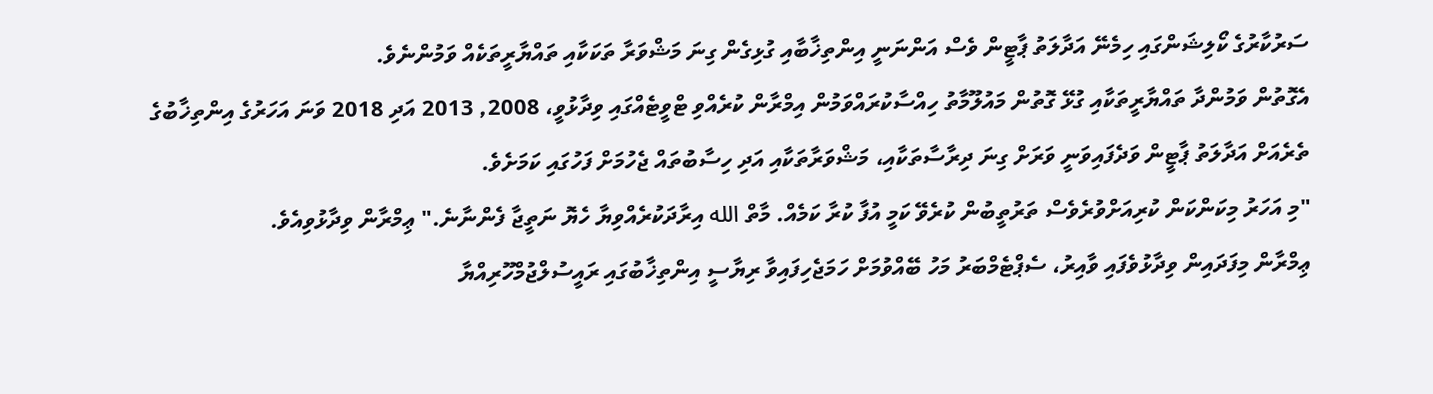ސަރުކާރުގެ ކޯލިޝަންގައި ހިމެނޭ އަދާލަތު ޕާޓީން ވެސް އަންނަނީ އިންތިޚާބާއި ގުޅިގެން ގިނަ މަޝްވަރާ ތަކަކާއި ތައްޔާރީތަކެއް ވަމުންނެވެ.
އެގޮތުން ވަމުންދާ ތައްޔާރީތަކާއި ގުޅޭ ގޮތުން މައުލޫމާތު ހިއްސާކުރައްވަމުން އިމްރާން ކުރެއްވި ޓްވީޓެއްގައި ވިދާޅުވީ، 2008, 2013 އަދި 2018 ވަނަ އަހަރުގެ އިންތިޚާބުގެ ތެރެއަށް އަދާލަތު ޕާޓީން ވަދެފައިވަނީ ވަރަށް ގިނަ ދިރާސާތަކާއި، މަޝްވަރާތަކާއި އަދި ހިސާބުތައް ޖެހުމަށް ފަހުގައި ކަމަށެވެ.
"މި އަހަރު މިކަންކަން ކުރިއަށްވުރެވެސް ތަރުތީބުން ކުރެވޭ ކަމީ އުފާ ކުރާ ކަމެއް. މާތް الله އިރާދަކުރެއްވިޔާ ހެޔޮ ނަތީޖާ ފެންނާނެ." ޢިމްރާން ވިދާޅުވިއެވެ.
ޢިމްރާން މިފަދައިން ވިދާޅުވެފައި ވާއިރު، ސެޕްޓެމްބަރު މަހު ބޭއްވުމަށް ހަމަޖެހިފައިވާ ރިޔާސީ އިންތިޚާބުގައި ރައީސުލްޖުމްހޫރިއްޔާ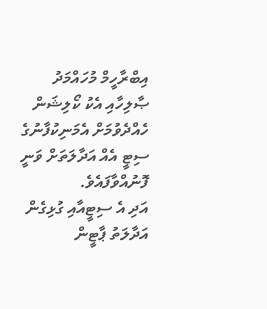އިބްރާހީމް މުހައްމަދު ޞާލިހާއި އެކު ކޯލިޝަން ހެއްދެވުމަށް އެމަނިކުފާނުގެ ސިޓީ އެއް އަދާލަތަށް ވަނީ ފޮނުއްވާފައެވެ.
އަދި އެ ސިޓީއާއި ގުޅިގެން އަދާލަތު ޕާޓީން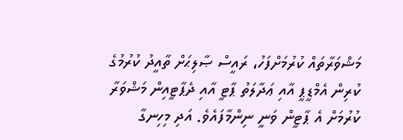މަޝްވަރާތައް ކުރުމަށްފަހު، ރައީސް ޞާލިޙަށް ތާއީދު ކުރުމުގެ ކުރިން އެމްޑީޕީ އާއި ޢަދާލަތު ޕާޓީ އާއި ދެޕާޓީއިން މަޝްވަރާ ކުރުމަށް އެ ޕާޓީން ވަނީ ނިންމާފައެވެ. އަދި މިހިނގާ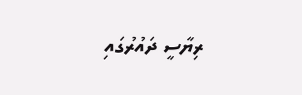ރިޔާސީ ދައުރުގައި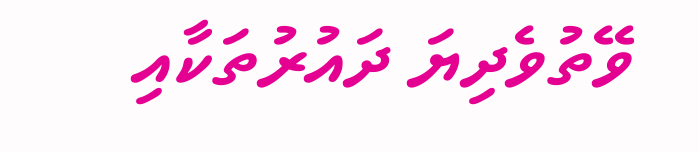ވޭތުވެދިޔަ ދައުރުތަކާއި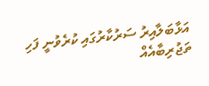އަޅާބަލާއިރު ސަރުކާރުގައި ކުރެވުނީ ފަހި ތަޖުރިބާއެއް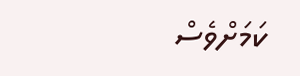ކަމަށްވެސް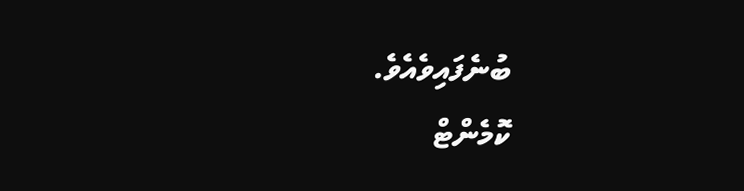ބުނެފައިވެއެވެ.
ކޮމެންޓް